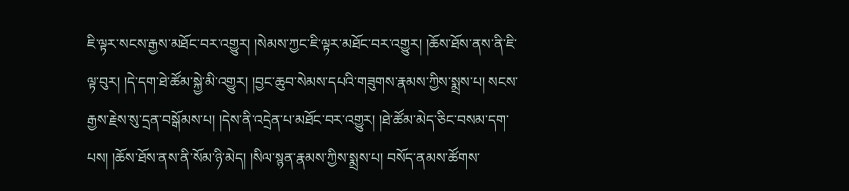ཇི་ལྟར་སངས་རྒྱས་མཐོང་བར་འགྱུར། །སེམས་ཀྱང་ཇི་ལྟར་མཐོང་བར་འགྱུར། །ཆོས་ཐོས་ནས་ནི་ཇི་ལྟ་བུར། །དེ་དག་ཐེ་ཚོམ་སྐྱེ་མི་འགྱུར། །བྱང་ཆུབ་སེམས་དཔའི་གཟུགས་རྣམས་ཀྱིས་སྨྲས་པ། སངས་རྒྱས་རྗེས་སུ་དྲན་བསྒོམས་པ། །དེས་ནི་འདྲེན་པ་མཐོང་བར་འགྱུར། །ཐེ་ཚོམ་མེད་ཅིང་བསམ་དག་པས། །ཆོས་ཐོས་ནས་ནི་སོམ་ཉི་མེད། །སིལ་སྙན་རྣམས་ཀྱིས་སྨྲས་པ། བསོད་ནམས་ཚོགས་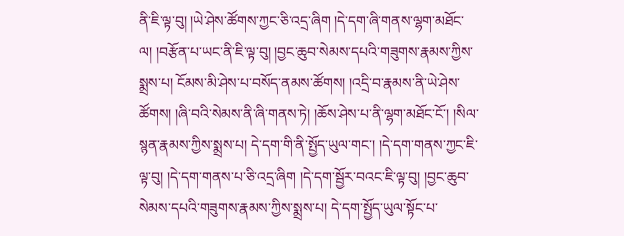ནི་ཇི་ལྟ་བུ། །ཡེ་ཤེས་ཚོགས་ཀྱང་ཅི་འདྲ་ཞིག །དེ་དག་ཞི་གནས་ལྷག་མཐོང་ལ། །བརྩོན་པ་ཡང་ནི་ཇི་ལྟ་བུ། །བྱང་ཆུབ་སེམས་དཔའི་གཟུགས་རྣམས་ཀྱིས་སྨྲས་པ། ངོམས་མི་ཤེས་པ་བསོད་ནམས་ཚོགས། །འདྲི་བ་རྣམས་ནི་ཡེ་ཤེས་ཚོགས། །ཞི་བའི་སེམས་ནི་ཞི་གནས་ཏེ། །ཆོས་ཤེས་པ་ནི་ལྷག་མཐོང་ངོ་། །སིལ་སྙན་རྣམས་ཀྱིས་སྨྲས་པ། དེ་དག་གི་ནི་སྤྱོད་ཡུལ་གང་། །དེ་དག་གནས་ཀྱང་ཇི་ལྟ་བུ། །དེ་དག་གནས་པ་ཅི་འདྲ་ཞིག །དེ་དག་སྦྱོར་བའང་ཇི་ལྟ་བུ། །བྱང་ཆུབ་སེམས་དཔའི་གཟུགས་རྣམས་ཀྱིས་སྨྲས་པ། དེ་དག་སྤྱོད་ཡུལ་སྟོང་པ་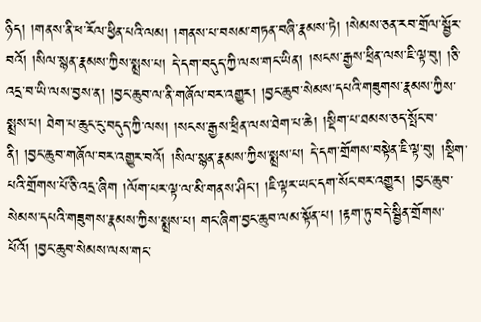ཉིད། །གནས་ནི་ཕ་རོལ་ཕྱིན་པའི་ལམ། །གནས་པ་བསམ་གཏན་བཞི་རྣམས་ཏེ། །སེམས་ཅན་རབ་གྲོལ་སྦྱོར་བའོ། །སིལ་སྙན་རྣམས་ཀྱིས་སྨྲས་པ། དེ་དག་བདུད་ཀྱི་ལས་གང་ཡིན། །སངས་རྒྱས་ཕྲིན་ལས་ཇི་ལྟ་བུ། །ཅི་འདྲ་བ་ཡི་ལས་བྱས་ན། །བྱང་ཆུབ་ལ་ནི་གཞོལ་བར་འགྱུར། །བྱང་ཆུབ་སེམས་དཔའི་གཟུགས་རྣམས་ཀྱིས་སྨྲས་པ། ཐེག་པ་ཆུང་ངུ་བདུད་ཀྱི་ལས། །སངས་རྒྱས་ཕྲིན་ལས་ཐེག་པ་ཆེ། །སྡིག་པ་ཐམས་ཅད་སྤོང་བ་ནི། །བྱང་ཆུབ་གཞོལ་བར་འགྱུར་བའོ། །སིལ་སྙན་རྣམས་ཀྱིས་སྨྲས་པ། དེ་དག་གྲོགས་བསྟེན་ཇི་ལྟ་བུ། །སྡིག་པའི་གྲོགས་པོ་ཅི་འདྲ་ཞིག །ལོག་པར་ལྟ་ལ་མི་གནས་ཤིང་། །ཇི་ལྟར་ཡང་དག་སོང་བར་འགྱུར། །བྱང་ཆུབ་སེམས་དཔའི་གཟུགས་རྣམས་ཀྱིས་སྨྲས་པ། གང་ཞིག་བྱང་ཆུབ་ལམ་སྟོན་པ། །རྟག་ཏུ་བདེ་སྦྱིན་གྲོགས་པོའོ། །བྱང་ཆུབ་སེམས་ལས་གང་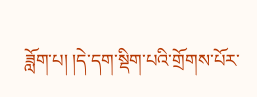ཟློག་པ། །དེ་དག་སྡིག་པའི་གྲོགས་པོར་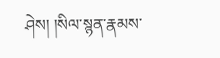ཤེས། །སིལ་སྙན་རྣམས་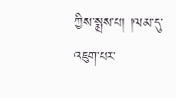ཀྱིས་སྨྲས་པ། །ལམ་དུ་འཇུག་པར་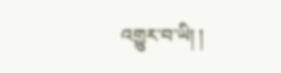འགྱུར་བ་ཡི། །